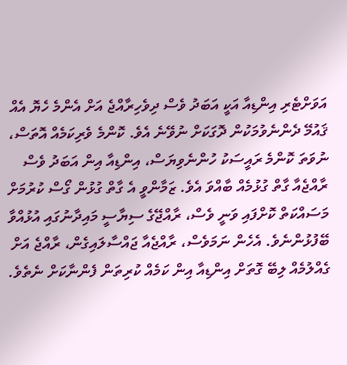އަވަށްޓެރި އިންޑިއާ އަކީ އަބަދު ވެސް ދިވެހިރާއްޖެ އަށް އެންމެ ހެޔޮ އެއް ޤައުމޭ ދެންނެވުމަކުން ދޮގަކަށް ނުވޭނެ އެވެ. ކޮންމެ ވެރިކަމެއް އޮތަސް، ނުވަތަ ކޮންމެ ރައީސަކު ހުންނެވިޔަސް، އިންޑިއާ އިން އަބަދު ވެސް ރާއްޖެއާ ގާތް ގުޅުމެއް ބާއްވަ އެވެ. ޒަމާންވީ އެ ގާތް ގުޅުން ގޯސް ކުރުމަށް މަސައްކަތް ކޮށްފައި ވަނީ ވެސް، ރާއްޖޭގެ ސިޔާސީ މައިދާނުގައި އުޅުއްވާ ބޭފުޅުންނެވެ. އެހެން ނަމަވެސް، ރާއްޖެއާ ޖައްސާލައިގެން، ރާއްޖެ އަށް ގެއްލުމެއް ލިބޭ ގޮތަށް އިންޑިއާ އިން ކަމެއް ކުރިތަން ފެންނާކަށް ނެތެވެ.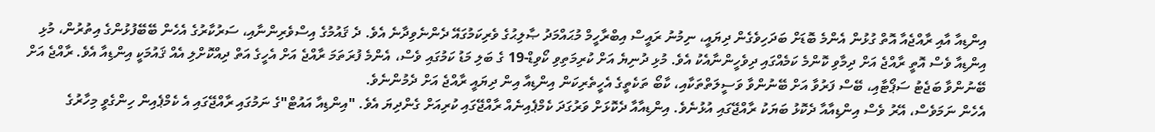އިންޑިއާ އާއި ރާއްޖެއާ އޮތް ގުޅުން އެންމެ ބޮޑަށް ބަދަހިވެގެން ދިޔައީ، ނިމުނު ރައީސް އިބްރާހީމް މުޙައްމަދު ޞާލިޙުގެ ވެރިކަމުގައޭ ދެންނެވިދާނެ އެވެ. ދެ ޤައުމުގެ އިސްވެރިންނާއި، ސަރުކާރުގެ އެހެން ބޭބޭފުޅުންގެ އިތުރުން، މުޅި އިންޑިއާ ވެސް އޮތީ ރާއްޖެ އަށް ދިމާވި ކޮންމެ ކަމެއްގައި ދިވެހީންނާއެކު އެވެ. މުޅި ދުނިޔެ އަށް ކުރިމަތިވި ކޯވިޑް-19 ގެ ބަލި މަޑު ކަމުގައި ވެސް، އެންމެ ފުރަތަމަ ރާއްޖެ އަށް އެހީގެ އަތް ދިއްކޮށްލި އެއް ޤައުމަކީ އިންޑިއާ އެވެ. ރާއްޖެ އަށް ބޭނުންވާ ބަޖެޓު ސަޕޯޓާއި، ބޭސް ފަރުވާ އަށް ބޭނުންވާ ވަސީލަތްތަކާއި، ކާބޯ ތަކެތީގެ އެހީތެރިކަން އިންޑިއާ އިން ދިޔައީ ރާއްޖެ އަށް ދެމުންނެވެ.
އެހެން ނަމަވެސް، އޭރު ވެސް އިންޑިއާއާ ދެކޮޅު ބަޔަކު ރާއްޖޭގައި އުޅުނެވެ. އިންޑިއާއާ ދެކޮޅަށް ވަރުގަދަ ކެމްޕެއިނެއް ރާއްޖޭގައި ކުރިއަށް ގެންދިޔަ އެވެ. "އިންޑިއާ އައުޓް"ގެ ނަމުގައި ރާއްޖޭގައި އެ ކެމްޕެއިން ހިންގެވީ މިހާރުގެ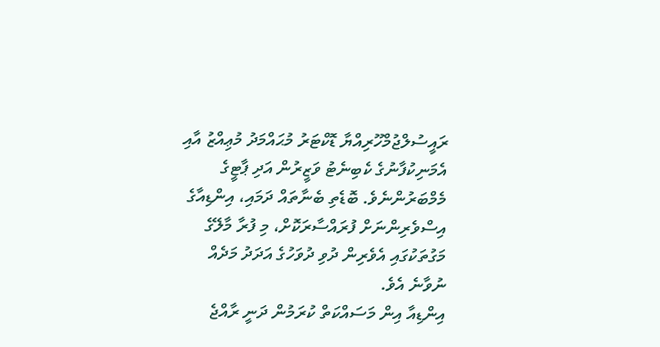ރައީސުލްޖުމްހޫރިއްޔާ ޑޮކްޓަރު މުޙައްމަދު މުޢިއްޒު އާއި އެމަނިކުފާނުގެ ކެބިނެޓު ވަޒީރުން އަދި ޕާޓީގެ މެމްބަރުންނެވެ. ބޮޑެތި ބެނާތައް ދަމައި، އިންޑިއާގެ އިސްވެރިންނަށް ފުރައްސާރަކޮށް، މި ފުރާ މާލޭގެ މަގުތަކުގައި އެވެރިން ދުވި ދުވަހުގެ އަދަދު މަދެއް ނުވާނެ އެވެ.
އިންޑިއާ އިން މަސައްކަތް ކުރަމުން ދަނީ ރާއްޖެ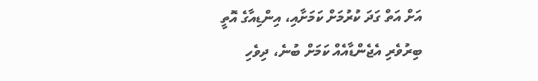އަށް އަތް ގަދަ ކުރުމަށް ކަމަށާއި، އިންޑިއާގެ އޮތީ ބިރުވެރި އެޖެންޑާއެއް ކަމަށް ބުނެ، ދިވެހި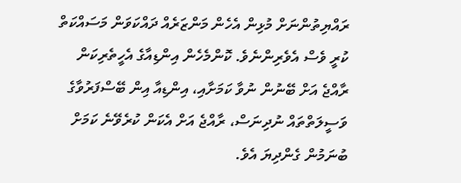ރައްޔިތުންނަށް މުޅިން އެހެން މަންޒަރެއް ދައްކަވަން މަސައްކަތް ކުރީ ވެސް އެވެރިންނެވެ. ކޮންމެހެން އިންޑިއާގެ އެހީތެރިކަން ރާއްޖެ އަށް ބޭނުން ނުވާ ކަމަށާއި، އިންޑިއާ އިން ބޭސްފަރުވާގެ ވަސީލަތްތައް ނުދިނަސް، ރާއްޖެ އަށް އެކަން ކުރެވޭނެ ކަމަށް ބުނަމުން ގެންދިޔަ އެވެ.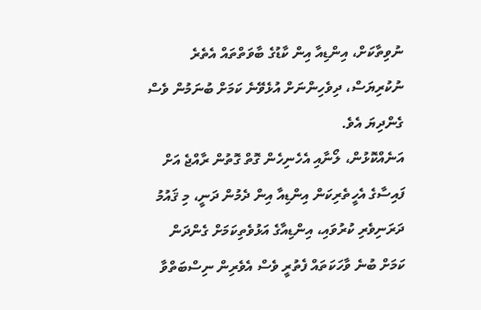ނުވިތާކަށް، އިންޑިއާ އިން ކާޑުގެ ބާވަތްތައް އެތެރެ ނުކުރިޔަސް، ދިވެހިންނަށް އުޅެވޭނެ ކަމަށް ބުނަމުން ވެސް ގެންދިޔަ އެވެ.
އަނެއްކޮޅުން، ލޯނާއި އެހެނިހެން ގޮތް ގޮތުން ރާއްޖެ އަށް ފައިސާގެ އެހީތެރިކަން އިންޑިއާ އިން ދެމުން ދަނީ، މި ޤައުމު ދަރަނިވެރި ކުރުވައި، އިންޑިއާގެ އަޅުވެތިކަމަށް ގެންދަން ކަމަށް ބުނެ ވާހަކަތައް ފެތުރީ ވެސް އެވެރިން ނިސްބަތްވާ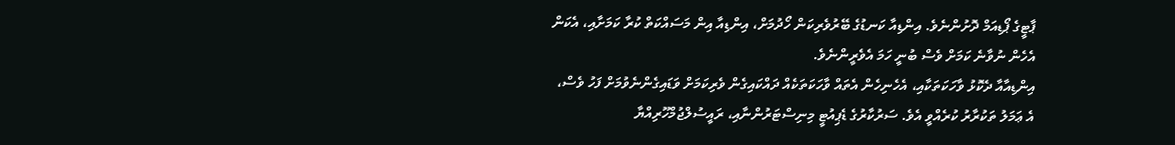ޕާޓީގެ ޕޯޑިއަމް ދޮށުންނެވެ. އިންޑިއާ ކަނޑުގެ ބޭރުވެރިކަން ހޯދުމަށް، އިންޑިއާ އިން މަސައްކަތް ކުރާ ކަމަށާއި، އެކަން އެހެން ނުވާނެ ކަމަށް ވެސް ބުނީ ހަމަ އެވެރީންނެވެ.
އިންޑިއާއާ ދެކޮޅު ވާހަކަތަކާއި، އެހެނިހެން އެތައް ވާހަކަތަކެއް ދައްކައިގެން ވެރިކަމަށް ވަޑައިގެންނެވުމަށް ފަހު ވެސް، އެ ޢަމަލު ތަކުރާރު ކުރެއްވީ އެވެ. ސަރުކާރުގެ ޑެޕިއުޓީ މިނިސްޓަރުންނާއި، ރައީސުލްޖުމްހޫރިއްޔާ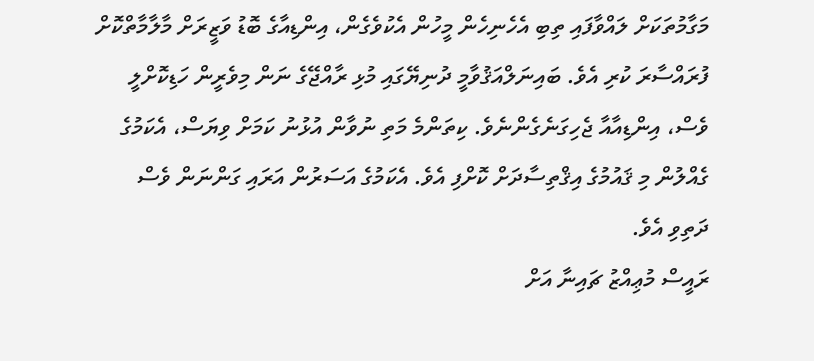މަގާމުތަކަށް ލައްވާފައި ތިބި އެހެނިހެން މީހުން އެކުވެގެން، އިންޑިއާގެ ބޮޑު ވަޒީރަށް މާލާމާތްކޮށް ފުރައްސާރަ ކުރި އެވެ. ބައިނަލްއަޤުވާމީ ދުނިޔޭގައި މުޅި ރާއްޖޭގެ ނަން މިވެރީން ހަޑިކޮށްލީ ވެސް، އިންޑިއާއާ ޖެހިގަނެގެންނެވެ. ކިތަންމެ މަތި ނުވާން އުޅުނު ކަމަށް ވިޔަސް، އެކަމުގެ ގެއްލުން މި ޤައުމުގެ އިޤްތިސާދަށް ކޮށްފި އެވެ. އެކަމުގެ އަސަރުން އަރައި ގަންނަން ވެސް ދަތިވި އެވެ.
ރައީސް މުޢިއްޒު ޗައިނާ އަށް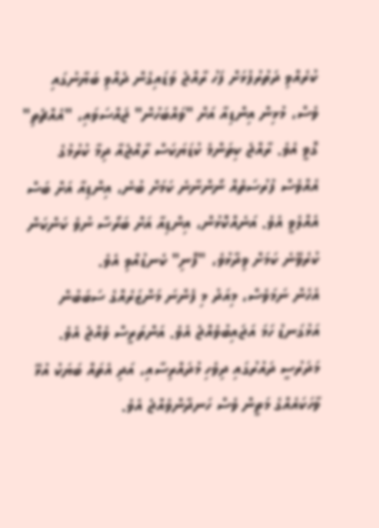ކުރެއްވި ދަތުރުފުޅަށް ފަހު ރާއްޖެ ވަޑައިގެން ދެއްވި ބަޔާނުގައި ވެސް، މުޅިން އިންޑިއާ އަށް "ވައްބަހުން" ޖައްސަވައި، "އެއްޗެތި" ގޮވީ އެވެ. ރާއްޖެ ކިތަންމެ ކުޑަޔަކަސް ރާއްޖެއާ ދިމާ ކުރުމުގެ އެއްވެސް ފުރުސަތެއް ނޯންނާނެ ކަމަށް ބުނެ، އިންޑިއާ އަށް ބަސް އެއްލެވީ އެވެ. އަނެއްކޮޅުން، އިންޑިއާ އަށް ބަރޯސާ ނުވެ ކަންކަން ކުރެވޭނެ ކަމަށް ވިދާޅުވެ، "ފޮނި" ކެނޑުއްވި އެވެ.
އެހެން ނަމަވެސް، މިއަދު މި ފެންނަ މަންޒަރެއްގެ ސަބަބުން އަޅުގަނޑު ހަމަ އަޖައިބުވެއްޖެ އެވެ. އަންތަރީސް ވެއްޖެ އެވެ. މަދަރުސީ ދައުރުގައި ދިވެހި މުދައްރިސާއި، އަދި އެތައް ބަޔަކު އުޅޭ ވާހަކައެއްގެ މަތީން ވެސް ހަނދާންވެއްޖެ އެވެ.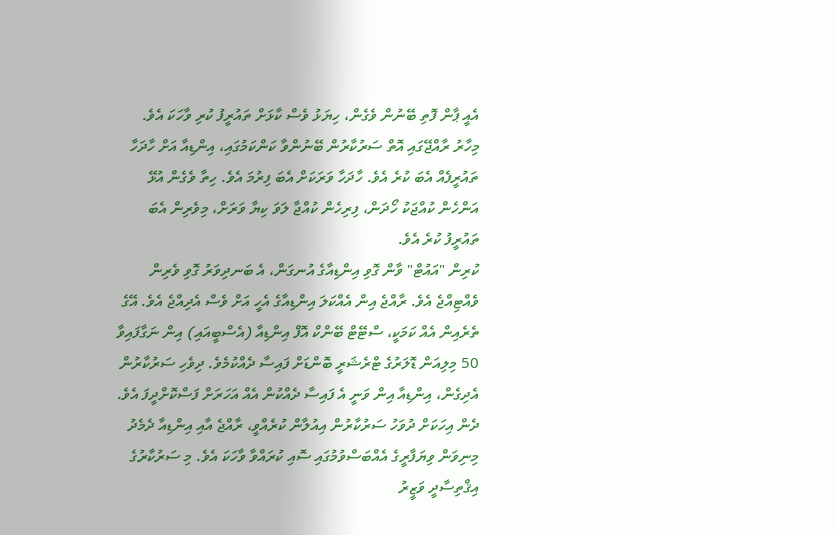އެއީ ޕާން ފޮތި ބޭނުން ވެގެން، ހިޔަޅު ވެސް ކާޅަށް ތައުރީފު ކުރި ވާހަކަ އެވެ. މިހާރު ރާއްޖޭގައި އޮތް ސަރުކާރުން ބޭނުންވާ ކަންކަމުގައި، އިންޑިއާ އަށް ހާދަހާ ތައުރީފެއް އެބަ ކުރެ އެވެ. ހާދަހާ ވަރަކަށް އެބަ ފިރުމަ އެވެ. ހިތާ ވެގެން އުޅޭ އަންހެން ކުއްޖަކު ހޯދަން، ފިރިހެން ކުއްޖާ ލަވަ ކިޔާ ވަރަށް، މިވެރިން އެބަ ތައުރީފު ކުރެ އެވެ.
ކުރިން "އައުޓް" ވާން ގޮވި އިންޑިއާގެ އުނގަން، އެ ބަނދިވަރު ގޮވި ވެރިން ވެއްޓިއްޖެ އެވެ. ރާއްޖެ އިން އެއްކަލަ އިންޑިއާގެ އެހީ އަށް ވެސް އެދިއްޖެ އެވެ. އޭގެ ތެރެއިން އެއް ކަމަކީ، ސްޓޭޓް ބޭންކް އޮފް އިންޑިއާ (އެސްބީއައި) އިން ނަގާފައިވާ 50 މިލިއަން ޑޮލަރުގެ ޓްރެޝަރީ ބޮންޑަށް ފައިސާ ދެއްކުމެވެ. ދިވެހި ސަރުކާރުން އެދިގެން، އިންޑިއާ އިން ވަނީ އެ ފައިސާ ދެއްކުން އެއް އަހަރަށް ފަސްކޮށްދީފަ އެވެ.
ދެން އިހަކަށް ދުވަހު ސަރުކާރުން އިއުލާން ކުރެއްވީ، ރާއްޖެ އާއި އިންޑިއާ ދެމެދު މިނިވަން ވިޔަފާރީގެ އެއްބަސްވުމުގައި ސޮއި ކުރައްވާ ވާހަކަ އެވެ. މި ސަރުކާރުގެ އިޤްތިސާދީ ވަޒީރު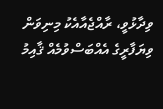ވިދާޅުވީ، ރާއްޖެއާއެކު މިނިވަން ވިޔަފާރީގެ އެއްބަސްވުމެއް ޤާއިމު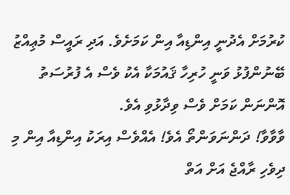ކުރުމަށް އެދުނީ އިންޑިއާ އިން ކަމަށެވެ. އަދި ރައީސް މުޢިއްޒު ބޭނުންފުޅު ވަނީ ހުރިހާ ޤައުމަކާ އެކު ވެސް އެ ފުރުސަތު އޮންނަން ކަމަށް ވެސް ވިދާޅުވި އެވެ.
ވާވާވާ! ދަންނަވަންތޯ އެވެ! އެއްވެސް އިރަކު އިންޑިއާ އިން މި ދިވެހި ރާއްޖެ އަށް އަތް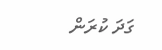ގަދަ ކުރަން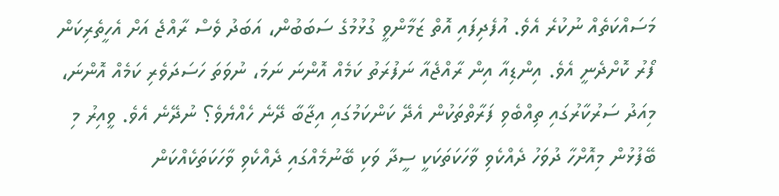މަސައްކަތެއް ނުކުރެ އެވެ. އުފެދިފައި އޮތް ޒަމާންވީ ގުޅުމުގެ ސަބަބުން، އަބަދު ވެސް ރާއްޖެ އަށް އެހީތެރިކަން ފޯރު ކޮށްދެނީ އެވެ. އިންޑިއާ އިން ރާއްޖެއާ ނަފުރަތު ކަމެއް އޮންނަ ނަމަ، ނުވަތަ ހަސަދަވެރި ކަމެއް އޮންނަ، މިއަދު ސަރުކާރުގައި ތިއްބެވި ފަރާތްތަކުން އެދޭ ކަންކަމުގައި އިޖާބާ ދޭނެ ހެއްޔެވެ؟ ނުދޭނެ އެވެ. ވީއިރު މި ބޭފުޅުން މިއޮށްހާ ދުވަހު ދެއްކެވި ވާހަކަތަކަކީ ސީދާ ވަކި ބޭނުމެއްގައި ދެއްކެވި ވާހަކަތަކެއްކަން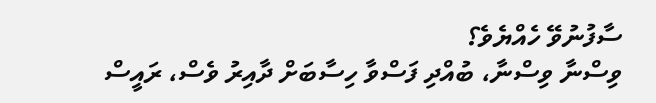ސާފުނުވޭ ހެއްޔެވެ؟
ވިސްނާ ވިސްނާ، ބުއްދި ފަސްވާ ހިސާބަށް ދާއިރު ވެސް، ރައީސް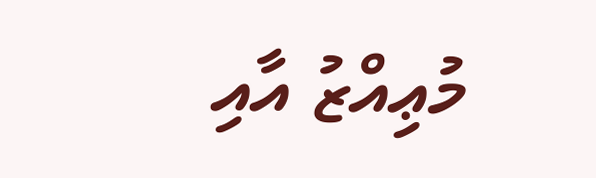މުޢިއްޒު އާއި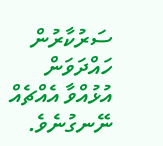ސަރުކާރުން ހައްދަވަން އުޅުއްވާ އެއްޗެއް ނޭނގުނެވެ.